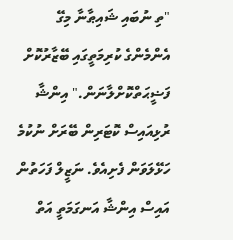"ތި ނުބައި ޝައިޠާނާ މިގޭ އެންމެންގެ ކުރިމަތީގައި ބޭޒާރުކޮށް ފަޟީޙަތްކޮށްލާނަން." އިންޝާ ރުޅިއައިސް ކޮޓަރިން ބޭރަށް ނުކުމެ ހަޅޭލަވަން ފެށިއެވެ. ނަޒީލް ފަހަތުން އައިސް އިންޝާ އަނގަމަތީ އަތް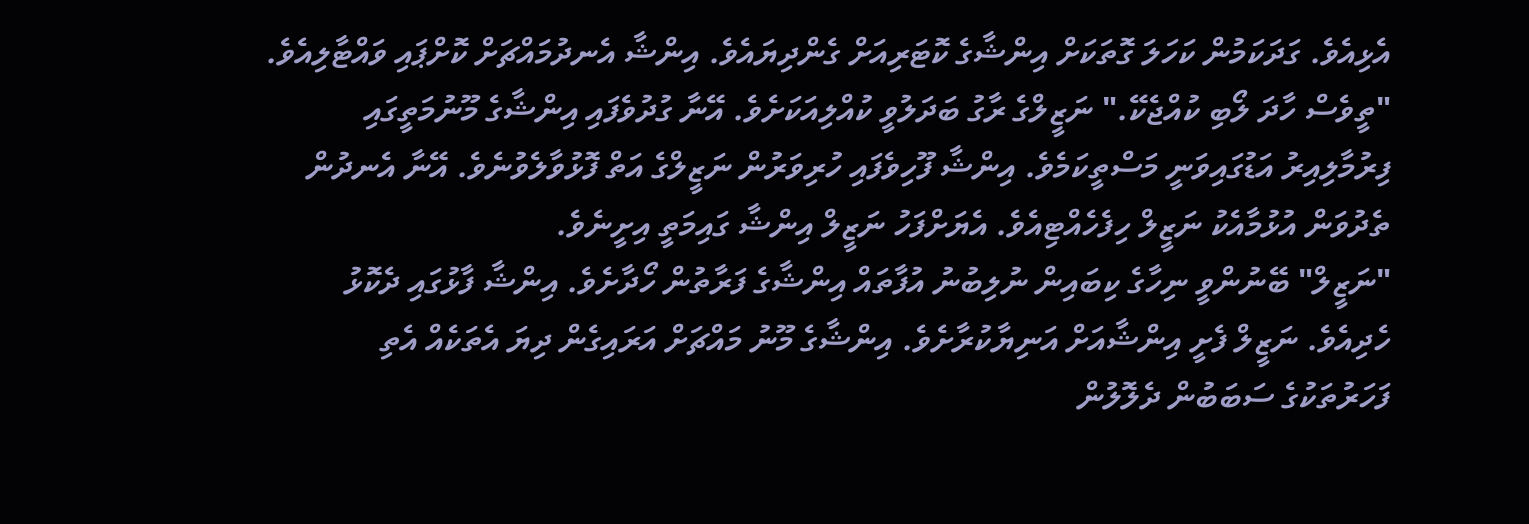އެޅިއެވެ. ގަދަކަމުން ކަހަލަ ގޮތަކަށް އިންޝާގެ ކޮޓަރިއަށް ގެންދިޔައެވެ. އިންޝާ އެނދުމައްޗަށް ކޮށްޕައި ވައްޓާލިއެވެ.
"ތީވެސް ހާދަ ލޯބި ކުއްޖެކޭ." ނަޒީލްގެ ރާގު ބަދަލުވީ ކުއްލިއަކަށެވެ. އޭނާ ގުދުވެފައި އިންޝާގެ މޫނުމަތީގައި ފިރުމާލިއިރު އަޑުގައިވަނީ މަސްތީކަމެވެ. އިންޝާ ފޫހިވެފައި ހުރިވަރުން ނަޒީލްގެ އަތް ފޮޅުވާލެވުނެވެ. އޭނާ އެނދުން ތެދުވަން އުޅުމާއެކު ނަޒީލް ހިފެހެއްޓިއެވެ. އެޔަށްފަހު ނަޒީލް އިންޝާ ގައިމަތީ އިށީނެވެ.
"ނަޒީލް" ބޭނުންވީ ނިހާގެ ކިބައިން ނުލިބުނު އުފާތައް އިންޝާގެ ފަރާތުން ހޯދާށެވެ. އިންޝާ ފާޅުގައި ދެކޮޅު ހެދިއެވެ. ނަޒީލް ފެށީ އިންޝާއަށް އަނިޔާކުރާށެވެ. އިންޝާގެ މޫނު މައްޗަށް އަރައިގެން ދިޔަ އެތަކެއް އެތި ފަހަރުތަކުގެ ސަބަބުން ދެލޮލުން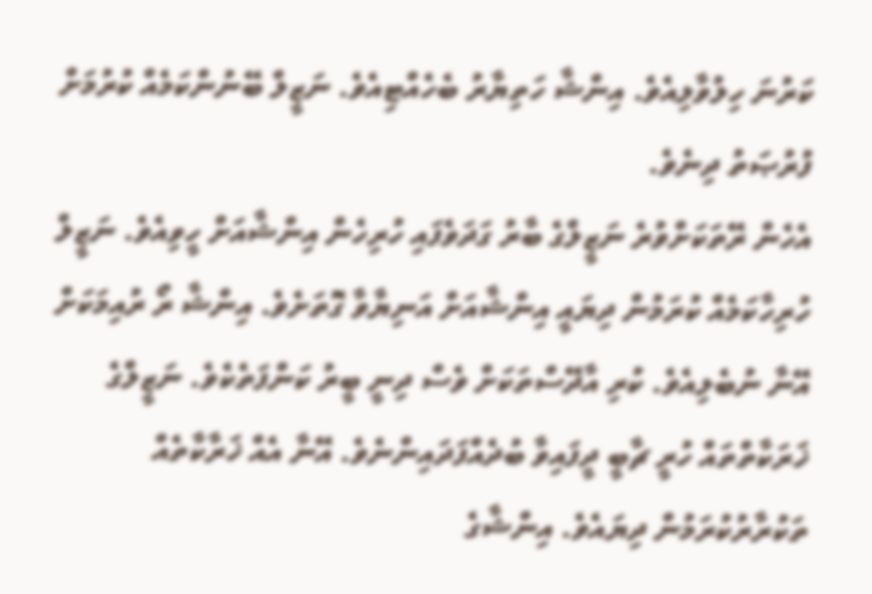ކަރުނަ ހިލުވާލިއެވެ. އިންޝާ ހަތިޔާރު ބެހެއްޓިއެވެ. ނަޒީލް ބޭނުންކަމެއް ކުރުމަށް ފުރުޞަތު ދިނެވެ.
އެހެން ރޭތަކަށްވުރެ ނަޒީލްގެ ބާރު ގަދަވެފައި ހުރިހެން އިންޝާއަށް ހީވިއެވެ. ނަޒީލް ހުރިހާކަމެއް ކުރަމުން ދިޔައީ އިންޝާއަށް އަނިޔާވާ ގޮތަށެވެ. އިންޝާ ރޯ ރުއިމަކަށް އޭނާ ނުބެލިއެވެ. ކުރި އާދޭސްތަކަށް ވެސް ދިނީ ބީރު ކަންފަތެކެވެ. ނަޒީލްގެ ޚަރަކާތްތައް ހުރީ ޗާބީ ދީފައިވާ ބުދެއްފަދައިންނެވެ. އޭނާ އެއް ޚަރާކާތެއް ތަކުރާރުކުރަމުން ދިޔައެވެ. އިންޝާގެ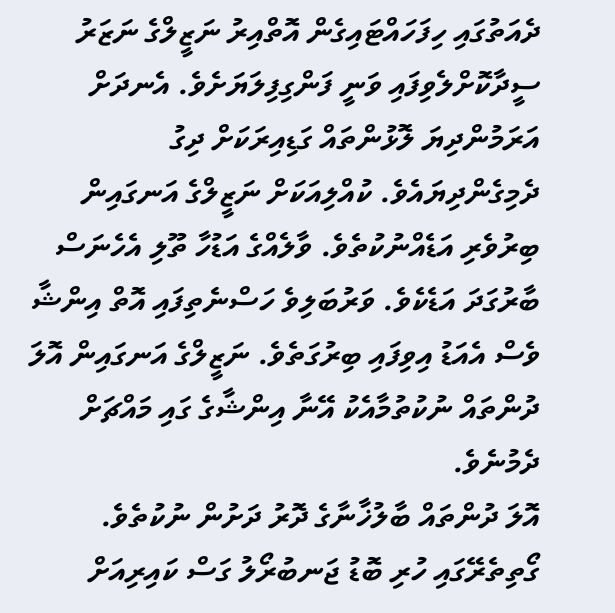ދެއަތުގައި ހިފަހައްޓައިގެން އޮތްއިރު ނަޒީލްގެ ނަޒަރު ސީދާކޮށްލެވިފައި ވަނީ ފަންގިފިލަޔަށެވެ. އެނދަށް އަރަމުންދިޔަ ލޮޅުންތައް ގަޑިއިރަކަށް ދިގު ދެމިގެންދިޔައެވެ. ކުއްލިއަކަށް ނަޒީލްގެ އަނގައިން ބިރުވެރި އަޑެއްނުކުތެވެ. ވާލެއްގެ އަޑުހާ ތޫލި އެހެނަސް ބާރުގަދަ އަޑެކެވެ. ވަރުބަލިވެ ހަސްނެތިފައި އޮތް އިންޝާ ވެސް އެއަޑު އިވިފައި ބިރުގަތެވެ. ނަޒީލްގެ އަނގައިން އޮލަ ދުންތައް ނުކުތުމާއެކު އޭނާ އިންޝާގެ ގައި މައްޗަށް ދެމުނެވެ.
އޮލަ ދުންތައް ބާލުޚާނާގެ ދޮރު ދަށުން ނުކުތެވެ. ގޯތިތެރޭގައި ހުރި ބޮޑު ޖަނބުރޯލު ގަސް ކައިރިއަށް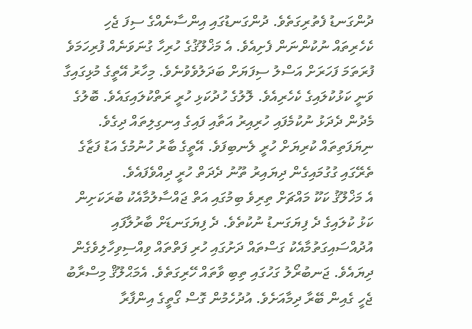ދުންގަނޑު ފެތުރިގަތެވެ. ދުންގަނޑުގައި އިންސާނެއްގެ ސިފަ ޖެހި ކެހެރިތައް ނުކުންނަން ފެށިއެވެ. އެ މަޚްލޫޤުގެ ހުރިހާ ގުނަވަނެއް ފުރިހަމަވެ ފުރަތަމަ ފަހަރަށް އަސްލު ސިފަޔަށް ބަދަލުވެވުނެވެ. މިހާރު އޭތީގެ މުޅިގައިގާ ވަނީ ކަޅުކުލައިގެ ކެހެރިއެވެ. ލޮލުގެ ހުދުކަޅި ހުރީ ރަތްކުލައިގައެވެ. ބޮލުގެ މެދުން ދެދަޅު ނުކުމެފައި ހުރިއިރު އަތާއި ފައިގެ އިނގިލިތައް ދިގެވެ. ނިޔަފަތިތައް ކުރިޔަށް ހުރީ ލެނބިފަވެ. އޭތީގެ ބާރު ހުނުމުގެ އަޑު ފަޒާގެ ތެރޭގައި ގުގުމައިގެން ދިޔައިރު ތޫނު ދެދަތް ހުރީ ދިއްވެފައެވެ.
އެ މަޚްލޫޤު ކަކޫ މައްޗަށް ތިރިވެ ބިމުގައި އަތް ޖައްސާލުމާއެކު ބުރަކަށިން ކަޅު ކުލައިގެ ދެ ފިޔަގަނޑު ނުކުތެވެ. ދެ ފިޔަގަނޑަށް ބާރުލާފައި އުދުއްސައިގަތުމާއެކު ގަސްތައް ދަށުގައި ހުރި ފަތްތައް ވިއްސިވިހާލިވެގެން ދިޔައެވެ. ޖަނބުރޯލު ގަހުގައި ތިބި ވާތައް ހޭރިގަތެވެ. އެމަޙްލޫޤް މިސްރާބު ޖެހީ ގެއިން ބޭރާ ދިމާއަށެވެ. އުދުހެމުން ގޮސް ގޯތީގެ އިންފާރާ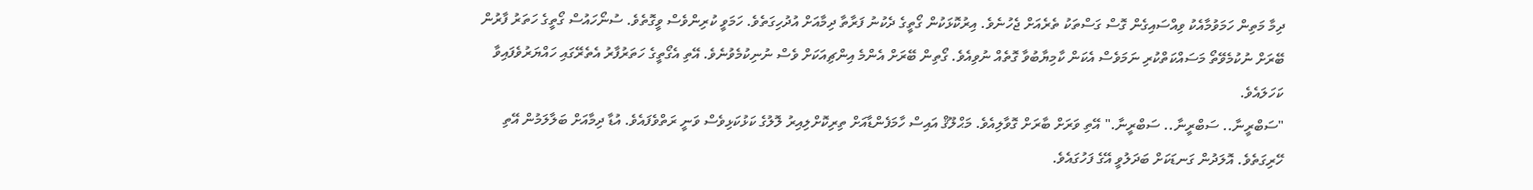ދިމާ މަތިން ހަމަވުމާއެކު ވިއްސައިގެން ގޮސް ގަސްތަކު ތެރެއަށް ޖެހުނެވެ. އިރުކޮޅަކުން ގޯތީގެ ދެކުނު ފަރާތާ ދިމާއަށް އުދުހިގަތެވެ. ހަމަވީ ކުރިންވެސް ވީގޮތެވެ. ސުނޯހައުސް ގޯތީގެ ހަތަރު ފާރުން ބޭރަށް ނުކުމެވޭތޯ މަސައްކަތްކުރި ނަމަވެސް އެކަން ކާމިޔާބުވާ ގޮތެއް ނުވިއެވެ. ގޯތިން ބޭރަށް އެންމެ އިންޗިއަކަށް ވެސް ނުނިކުމެވުނެވެ. އޭތި އެގޯތީގެ ހަތަރުފާރު އެތެރޭގައި ހައްޔަރުވެފައިވާ ކަހަލައެވެ.
"ސަބްރީނާ.. ސަބްރީނާ.. ސަބްރީނާ." އޭތި ވަރަށް ބާރަށް ގޮވާލިއެވެ. މަޙްލޫޤް އައިސް ހާމަފެންޑާއަށް ތިރިކޮށްލިއިރު ލޮލުގެ ކަޅުކަޅިވެސް ވަނީ ރަތްވެފައެވެ. އުޑާ ދިމާއަށް ބަލާލަމުން އޭތި ހޭރިގަތެވެ. އޮލަދުން ގަނޑަކަށް ބަދަލުވީ އޭގެ ފަހުގައެވެ.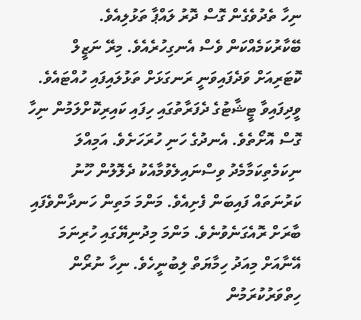ނިހާ ތެދުވެގެން ގޮސް ދޮރު ލައްޕާ ތަޅުލިއެވެ. ބޭކާރުކަމެއްކަން ވެސް އެނގިހުރެއެވެ. މިރޭ ނަޒީލް ކޮޓަރިއަށް ވަދެފައިވަނީ ރަނގަޅަށް ތަޅުލައިފައި ހުއްޓައެވެ. ވީދިފައިވާ ޓީޝާޓުގެ ދެފަރާތުގައި ހިފައި ކައިރިކޮށްލަމުން ނިހާ ގޮސް އޮށޯތެވެ. އެނދުގެ ހަނި ހުރަހަށެވެ. އަމިއްލަ ނިކަމެތިކަމާމެދު ވިސްނައިލެވުމާއެކު ދެލޮލުން ހޫނު ކަރުނަތައް ފައިބަން ފެށިއެވެ. މަންމަ މަތިން ހަނދާންވެފައި ބާރަށް ރޮއެގަނެވުނެވެ. މަންމަ މިދުނިޔޭގައި ހުރިނަމަ އޭނާއަށް މިއަދު ހިމާޔަތް ލިބުނީހެވެ. ނިހާ ނުރޯން ހިތްވަރުކުރަމުން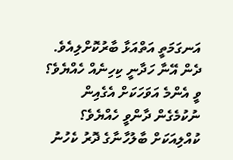އަނގަމަތީ އަތްއަޅާ ބާރުކޮށްލިއެވެ. ދެން އޭނާ ހަދާނީ ކިހިނެއް ހެއްޔެވެ؟ ވީ އެންމެ އަވަހަކަށް އެގެއިން ނުކުމެގެން ދާންވީ ހެއްޔެވެ؟
ކުއްލިއަކަށް ބާލުހާނާގެ ދޮރު ކެހުނު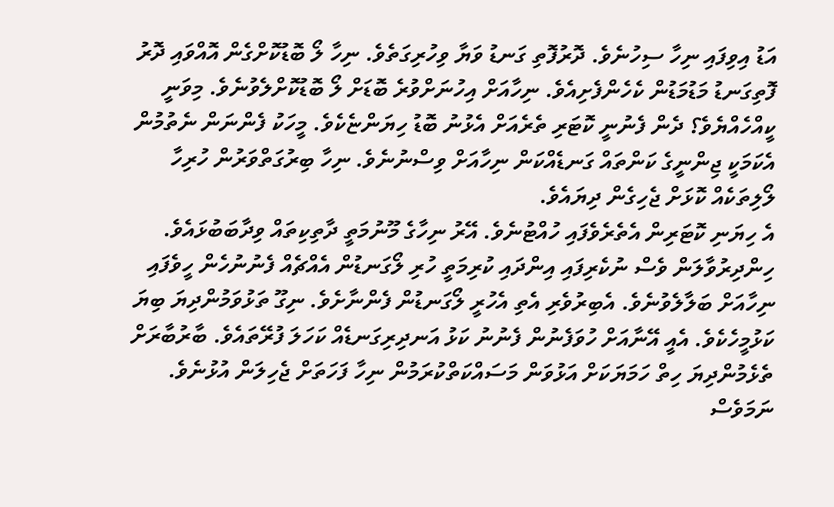އަޑު އިވިފައި ނިހާ ސިހުނެވެ. ދޮރުފޮތި ގަނޑު ވަޔާ ވިހުރިގަތެވެ. ނިހާ ލޯ ބޮޑުކޮށްގެން އޮއްވައި ދޮރު ފޮތިގަނޑު މަޑުމަޑުން ކެހެންފެށިއެވެ. ނިހާއަށް އިހުނަށްވުރެ ބޮޑަށް ލޯ ބޮޑުކޮށްލެވުނެވެ. މިވަނީ ކީއްހެއްޔެވެ؟ ދެން ފެނުނީ ކޮޓަރި ތެރެއަށް އެޅުނު ބޮޑު ހިޔަންޏެކެވެ. މީހަކު ފެންނަން ނެތުމުން އެކަމަކީ ޖިންނީގެ ކަންތައް ގަނޑެއްކަން ނިހާއަށް ވިސްނުނެވެ. ނިހާ ބިރުގަތްވަރުން ހުރިހާ ލޯލިތަކެއް ކޮޅަށް ޖެހިގެން ދިޔައެވެ.
އެ ހިޔަނި ކޮޓަރިން އެތެރެވެފައި ހުއްޓުނެވެ. އޭރު ނިހާގެ މޫނުމަތީ ދާތިކިތައް ވިދާބަބުޅައެވެ. ހިންދިރުވާލަން ވެސް ނުކެރިފައި އިންދައި ކުރިމަތީ ހުރި ލޯގަނޑުން އެއްޗެއް ފެނުނުހެން ހީވެފައި ނިހާއަށް ބަލާލެވުނެވެ. އެބިރުވެރި އެތި އެހުރީ ލޯގަނޑުން ފެންނާށެވެ. ނިގޫ ތަޅުވަމުންދިޔަ ބިޔަ ކަޅުމީހެކެވެ. އެއީ އޭނާއަށް ހުވަފެނުން ފެނުނު ކަޅު އަނދިރިގަނޑެއް ކަހަލަ ފުރޭތައެވެ. ބާރުބާރަށް ތެޅެމުންދިޔަ ހިތް ހަމަޔަކަށް އަޅުވަން މަސައްކަތްކުރަމުން ނިހާ ފަހަތަށް ޖެހިލަން އުޅުނެވެ. ނަމަވެސް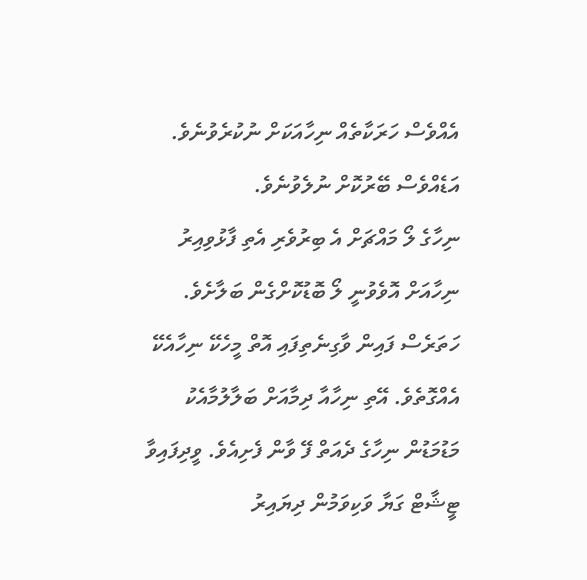އެއްވެސް ހަރަކާތެއް ނިހާއަކަށް ނުކުރެވުނެވެ. އަޑެއްވެސް ބޭރުކޮށް ނުލެވުނެވެ.
ނިހާގެ ލޯ މައްޗަށް އެ ބިރުވެރި އެތި ފާޅުވިއިރު ނިހާއަށް އޮވެވުނީ ލޯ ބޮޑުކޮށްގެން ބަލާށެވެ. ހަތަރެސް ފައިން ވާގިނެތިފައި އޮތް މީހެކޭ ނިހާއެކޭ އެއްގޮތެވެ. އޭތި ނިހާއާ ދިމާއަށް ބަލާލުމާއެކު މަޑުމަޑުން ނިހާގެ ދެއަތް ފޭ ވާން ފެށިއެވެ. ވީދިފައިވާ ޓީޝާޓް ގަޔާ ވަކިވަމުން ދިޔައިރު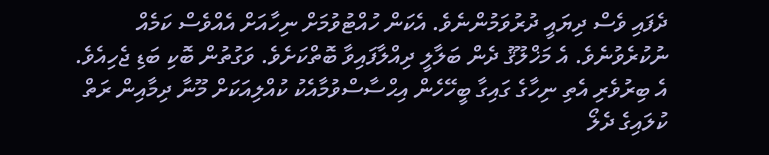ދެފައި ވެސް ދިޔައީ ދުރުވަމުންނެވެ. އެކަން ހުއްޓުވުމަށް ނިހާއަށް އެއްވެސް ކަމެއް ނުކުރެވުނެވެ. އެ މަޚްލޫޤު ދެން ބަލާލީ ދިއްލާފައިވާ ބޮތްކަށެވެ. ވަގުތުން ބޮކި ބަޑި ޖެހިއެވެ. އެ ބިރުވެރި އެތި ނިހާގެ ގައިގާ ބީހޭހެން އިޙްސާސްވުމާއެކު ކުއްލިއަކަށް މޫނާ ދިމާއިން ރަތް ކުލައިގެ ދެލޯ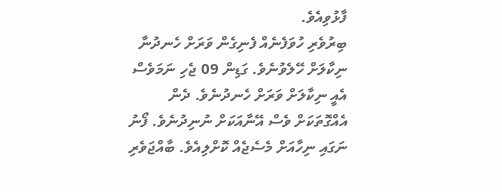ފާޅުވިއެވެ.
ބިރުވެރި ހުވަފެނެއް ފެނިގެން ވަރަށް ހެނދުނާ ނިކާލަށް ހޭލެވުނެވެ. ގަޑިން 09 ޖެހި ނަމަވެސް އެއީ ނިކާލަށް ވަރަށް ހެނދުނެވެ. ދެން އެއްގޮތަކަށް ވެސް އޭނާއަކަށް ނުނިދުނެވެ. ފޯނު ނަގައި ނިހާއަށް މެސެޖެއް ކޮށްލިއެވެ. ބާއްޖަވެރި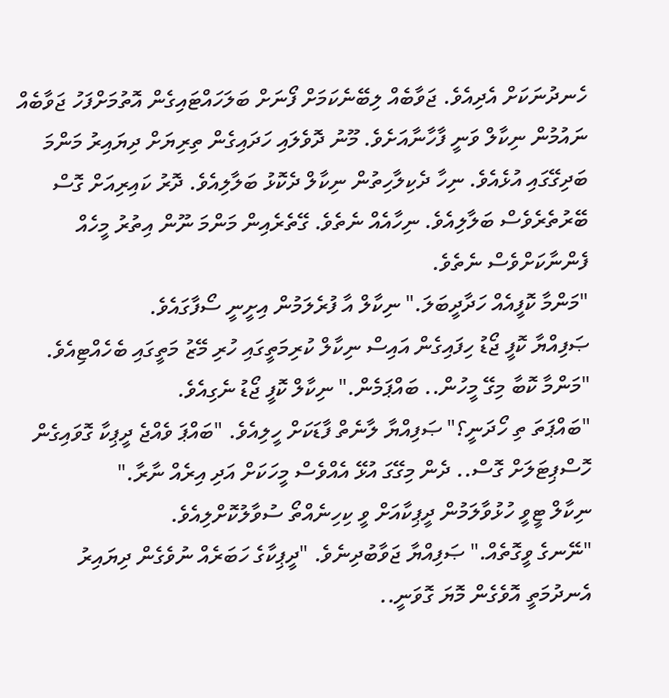ހެނދުނަކަށް އެދިއެވެ. ޖަވާބެއް ލިބޭނެކަމަށް ފޯނަށް ބަލަހައްޓައިގެން އޮތުމަށްފަހު ޖަވާބެއް ނައުމުން ނިކާލް ވަނީ ފާހާނާއަށެވެ. މޫނު ދޮވެލައި ހަދައިގެން ތިރިޔަށް ދިޔައިރު މަންމަ ބަދިގޭގައި އުޅެއެވެ. ނިހާ ދެކިލާހިތުން ނިކާލް ދެކޮޅު ބަލާލިއެވެ. ދޮރު ކައިރިއަށް ގޮސް ބޭރުތެރެވެސް ބަލާލިއެވެ. ނިހާއެއް ނެތެވެ. ގޭތެރެއިން މަންމަ ނޫން އިތުރު މީހެއް ފެންނާކަށްވެސް ނެތެވެ.
"މަންމާ ކޮފީއެއް ހަދާދީބަލަ." ނިކާލް އާ ފުރެލަމުން އިށީނީ ސޯފާގައެވެ.
ޞަފިއްޔާ ކޮފީ ޖޯޑު ހިފައިގެން އައިސް ނިކާލް ކުރިމަތީގައި ހުރި މޭޒު މަތީގައި ބެހެއްޓިއެވެ.
"މަންމާ ކޮބާ މިގޭ މީހުން.. ބައްޕަމެން." ނިކާލް ކޮފީ ޖޯޑު ނެގިއެވެ.
"ބައްޕަތަ ތި ހޯދަނީ؟" ޞަފިއްޔާ ލާނެތް ފާޑަކަށް ހީލިއެވެ. "ބައްޕަ ވެއްޖެ ދީޕިކާ ގޮވައިގެން ހޮސްޕިޓަލަށް ގޮސް.. ދެން މިގޭގަ އުޅޭ އެއްވެސް މީހަކަށް އަދި އިރެއް ނާރާ."
ނިކާލް ޓީވީ ހުޅުވާލަމުން ދީޕިކާއަށް ވީ ކިހިނެއްތޯ ސުވާލުކޮށްލިއެވެ.
"ނޭނގެ ވީގޮތެއް." ޞަފިއްޔާ ޖަވާބުދިނެވެ. "ދީޕިކާގެ ހަބަރެއް ނުވެގެން ދިޔައިރު އެނދުމަތީ އޮވެގެން މޮޔަ ގޮވަނީ..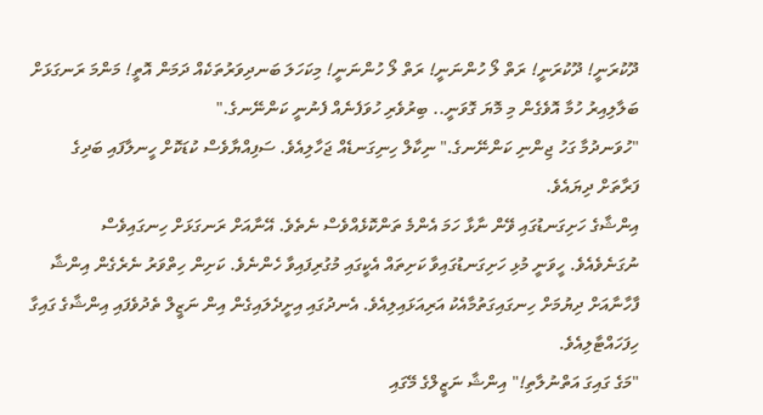ދޫކުރަނީ! ދޫކުރަނީ! ރަތް ލޯ ހުންނަނީ! ރަތް ލޯ ހުންނަނީ! މިކަހަލަ ބަނދިވަރުތަކެއް ދަމަން އޮތީ! މަންމަ ރަނގަޅަށް ބަލާލިއިރު ހުމާ އޮވެގެން މި މޮޔަ ގޮވަނީ.. ބިރުވެރި ހުވަފެނެއް ފެނުނީ ކަންނޭނގެ."
"ހުވަނދުމާ ގަހު ޖިންނި ކަންނޭނގެ." ނިކާލް ހިނިގަނޑެއް ޖަހާލިއެވެ. ސަފިއްޔާވެސް ކުޑަކޮށް ހީނލާފައި ބަދިގެ ފަރާތަށް ދިޔައެވެ.
އިންޝާގެ ހަށިގަނޑުގައި ވޭން ނާޅާ ހަމަ އެންމެ ތަންކޮޅެއްވެސް ނެތެވެ. އޭނާއަށް ރަނގަޅަށް ހިނގައިވެސް ނުގަނެވެއެވެ. ހީވަނީ މުޅި ހަށިގަނޑުގައިވާ ކަށިތައް އެކީގައި މުގުރިފައިވާ ހެންނެވެ. ކަށިން ހިތްވަރު ނެރެގެން އިންޝާ ފާހާނާއަށް ދިޔުމަށް ހިނގައިގަތުމާއެކު އަރިއަޅައިލިއެވެ. އެނދުގައި އިށީދެލައިގެން އިން ނަޒީލް ތެދުވެފައި އިންޝާގެ ގައިގާ ހިފަހައްޓާލިއެވެ.
"މަގެ ގައިގަ އަތްނުލާތި!" އިންޝާ ނަޒީލްގެ މޭގައި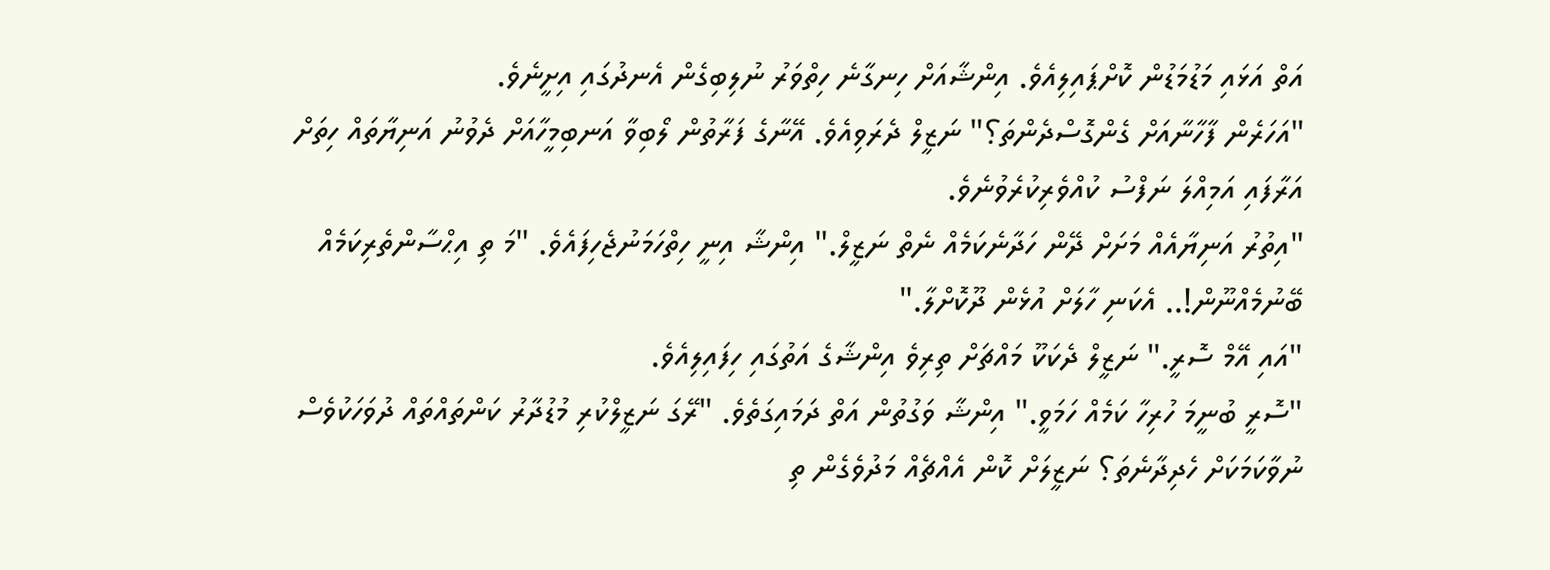އަތް އަޅައި މަޑުމަޑުން ކޮށްޕައިލިއެވެ. އިންޝާއަށް ހިނގާނެ ހިތްވަރު ނުލިބިގެން އެނދުގައި އިށީނެވެ.
"އަހަރެން ފާހާނާއަށް ގެންގޮސްދެންތަ؟" ނަޒީލް ދެރަވިއެވެ. އޭނާގެ ފަރާތުން ލޯބިވާ އަނބިމީހާއަށް ދެވުނު އަނިޔާތައް ހިތަށް އަރާފައި އަމިއްލަ ނަފްސު ކުއްވެރިކުރެވުނެވެ.
"އިތުރު އަނިޔާއެއް މަށަށް ދޭން ހަދާނެކަމެއް ނެތް ނަޒީލް." އިންޝާ އިނީ ހިތްހަމަނުޖެހިފައެވެ. "މަ ތި އިޙްސާންތެރިކަމެއް ބޭނުމެއްނޫން!.. އެކަނި ހާލަށް އުޅެން ދޫކޮށްލާ."
"އައި އޭމް ސޮރީ." ނަޒީލް ދެކަކޫ މައްޗަށް ތިރިވެ އިންޝާގެ އަތުގައި ހިފައިލިއެވެ.
"ސޮރީ ބުނީމަ ހުރިހާ ކަމެއް ހަމަވީ." އިންޝާ ވަގުތުން އަތް ދަމައިގަތެވެ. "ރޭގަ ނަޒީލްކުރި މުޑުދާރު ކަންތައްތައް ދުވަހަކުވެސް ނުވާކަމަކަށް ހެދިދާނެތަ؟ ނަޒީލަށް ކޮން އެއްޗެއް މަދުވެގެން ތި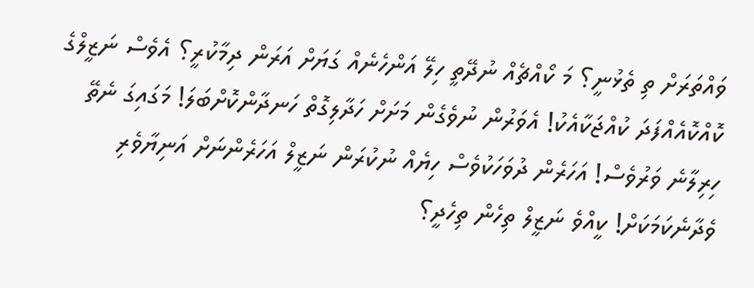ވައްތަރަށް ތި ތެޅުނީ؟ މަ ކޯއްޗެއް ނުދޭތީ ހިލޭ އަންހެނެއް ގަޔަށް އަރަން ދިމާކުރީ؟ އެވެސް ނަޒީލްގެ ކޮއްކޮއެއްފަދަ ކުއްޖަކާއެކު! އެވަރުން ނުވެގެން މަށަށް ހަދާލިގޮތް ހަނދާންކޮށްބަލަ! މަގައިގަ ނެތޭ ހިރިލާނެ ވަރުވެސް! އަހަރެން ދުވަހަކުވެސް ހިޔެއް ނުކުރަން ނަޒީލް އަހަރެންނަށް އަނިޔާވެރި ވެދާނެކަމަކަށް! ކީއްވެ ނަޒީލް ތިހެން ތިހެދީ؟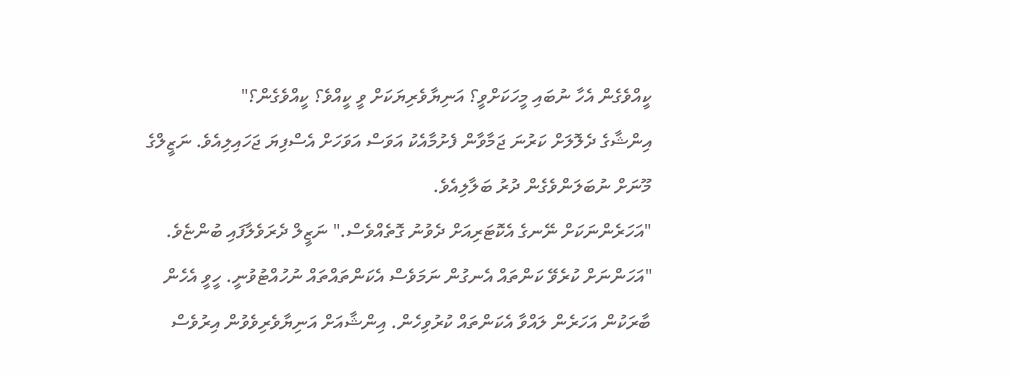ކީއްވެގެން އެހާ ނުބައި މީހަކަށްވީ؟ އަނިޔާވެރިޔަކަށް ވީ ކީއްވެ؟ ކީއްވެގެން؟"
އިންޝާގެ ދެލޮލަށް ކަރުނަ ޖަމާވާން ފެށުމާއެކު އަވަސް އަވަހަށް އެސްފިޔަ ޖަހައިލިއެވެ. ނަޒީލްގެ މޫނަށް ނުބަލަންވެގެން ދުރު ބަލާލިއެވެ.
"އަހަރެންނަކަށް ނޭނގެ އެކޮޓަރިއަށް ދެވުނު ގޮތެއްވެސް." ނަޒީލް ދެރަވެލާފައި ބުންޏެވެ. "އަހަންނަށް ކުރެވޭ ކަންތައް އެނގުން ނަމަވެސް އެކަންތައްތައް ނުހުއްޓުވުނީ. ހީވީ އެހެން ބާރަކުން އަހަރެން ލައްވާ އެކަންތައް ކުރުވިހެން. އިންޝާއަށް އަނިޔާވެރިވެވުން އިރުވެސް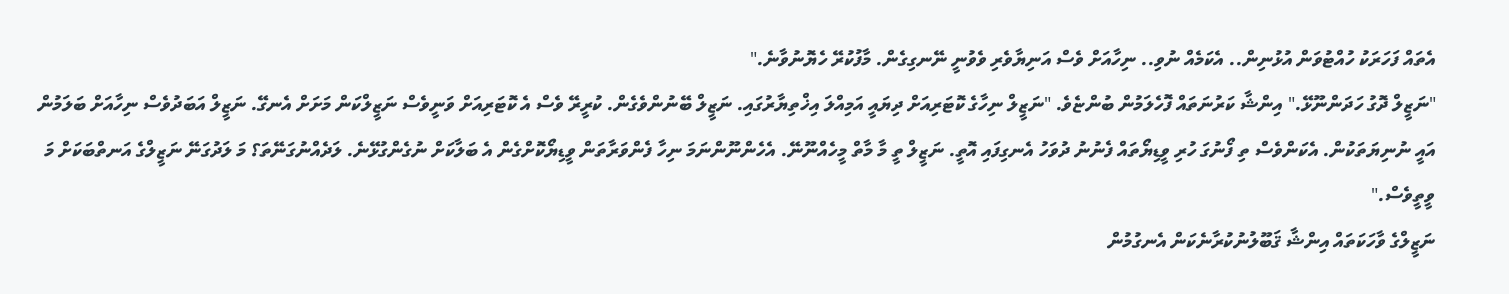އެތައް ފަހަރަކު ހުއްޓުވަން އުޅުނިން.. އެކަމެއް ނުވި.. ނިހާއަށް ވެސް އަނިޔާވެރި ވެވުނީ ނޭނގިގެން. މާފުކުރޭ ހެޔޮނުވާނެ."
"ނަޒީލް ދޮގު ހަދަންނޫޅޭ." އިންޝާ ކަރުނަތައް ފޮހެލަމުން ބުންޏެވެ. "ނަޒީލް ނިހާގެ ކޮޓަރިއަށް ދިޔައީ އަމިއްލަ އިޚްތިޔާރުގައި. ނަޒީލް ބޭނުންވެގެން. ކުރީރޭ ވެސް އެ ކޮޓަރިއަށް ވަނީވެސް ނަޒީލްކަން މަށަށް އެނގޭ. ނަޒީލް އަބަދުވެސް ނިހާއަށް ބަލަމުން އައީ ނުނިޔަތަކުން. އެކަންވެސް ތި ފޯނުގަ ހުރި ވީޑިޔޯތައް ފެނުނު ދުވަހު އެނގިފައި އޮތީ. ނަޒީލް ތީ މާ މާތް މީހެއްނޫނޭ. އެހެންނޫންނަމަ ނިހާ ފެންވަރާތަން ވީޑިޔޯކޮށްގެން އެ ބަލާކަށް ނުގެންގުޅޭނެ. ލަދެއްނުގަނޭތަ؟ މަ ލަދުގަނޭ ނަޒީލްގެ އަނތްބަކަށް މަ ވީތީވެސް."
ނަޒީލްގެ ވާހަކަތައް އިންޝާ ޤަބޫލުނުކުރާނެކަން އެނގުމުން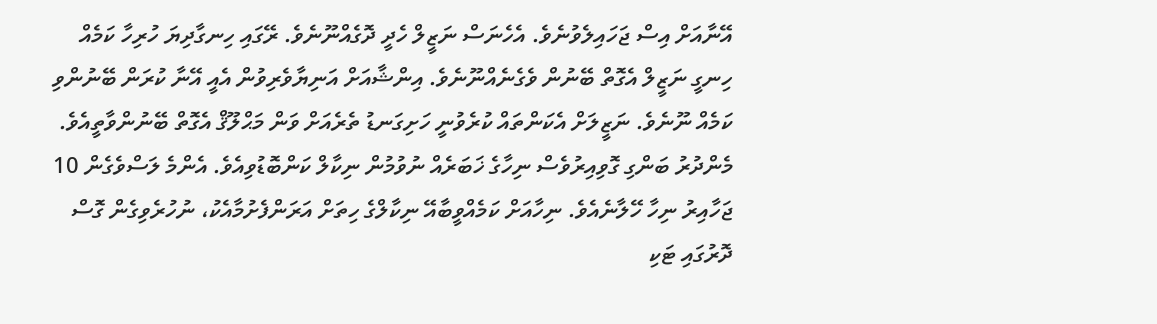އޭނާއަށް އިސް ޖަހައިލެވުނެވެ. އެހެނަސް ނަޒީލް ހެދީ ދޮގެއްނޫނެވެ. ރޭގައި ހިނގާދިޔަ ހުރިހާ ކަމެއް ހިނގީ ނަޒީލް އެގޮތް ބޭނުން ވެގެނެއްނޫނެވެ. އިންޝާއަށް އަނިޔާވެރިވުން އެއީ އޭނާ ކުރަން ބޭނުންވި ކަމެއް ނޫނެވެ. ނަޒީލަށް އެކަންތައް ކުރެވުނީ ހަށިގަނޑު ތެރެއަށް ވަން މަޙްލޫޤް އެގޮތް ބޭނުންވާތީއެވެ.
މެންދުރު ބަންގި ގޮވިއިރުވެސް ނިހާގެ ޚަބަރެއް ނުވުމުން ނިކާލް ކަންބޮޑުވިއެވެ. އެންމެ ލަސްވެގެން 10 ޖަހާއިރު ނިހާ ހޭލާނެއެވެ. ނިހާއަށް ކަމެއްވީބާއޭ ނިކާލްގެ ހިތަށް އަރަންފެށުމާއެކު، ނުހުރެވިގެން ގޮސް ދޮރުގައި ޓަކި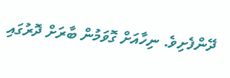ދޭންފެށިވެ. ނިހާއަށް ގޮވަމުން ބާރަށް ދޮރުގައި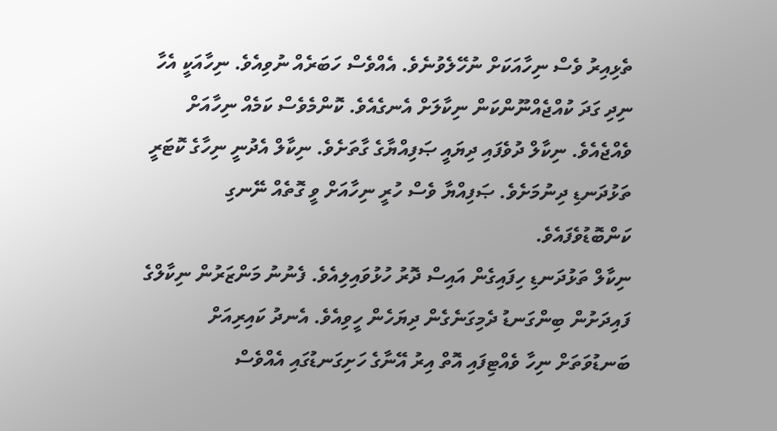ތެޅިއިރު ވެސް ނިހާއަކަށް ނުހޭލެވުނެވެ. އެއްވެސް ހަބަރެއް ނުވިއެވެ. ނިހާއަކީ އެހާ ނިދި ގަދަ ކުއްޖެއްނޫންކަން ނިކާލަށް އެނގެއެވެ. ކޮންމެވެސް ކަމެއް ނިހާއަށް ވެއްޖެއެވެ. ނިކާލް ދުވެފައި ދިޔައީ ޞަފިއްޔާގެ ގާތަށެވެ. ނިކާލް އެދުނީ ނިހާގެ ކޮޓަރީ ތަޅުދަނޑި ދިނުމަށެވެ. ޞަފިއްޔާ ވެސް ހުރީ ނިހާއަށް ވީ ގޮތެއް ނޭނގި ކަންބޮޑުވެފައެވެ.
ނިކާލް ތަޅުދަނޑި ހިފައިގެން އައިސް ދޮރު ހުޅުވައިލިއެވެ. ފެނުނު މަންޒަރުން ނިކާލްގެ ފައިދަށުން ބިންގަނޑު ދެމިގަނެގެން ދިޔަހެން ހީވިއެވެ. އެނދު ކައިރިއަށް ބަނޑުވަތަށް ނިހާ ވެއްޓިފައި އޮތް އިރު އޭނާގެ ހަށިގަނޑުގައި އެއްވެސް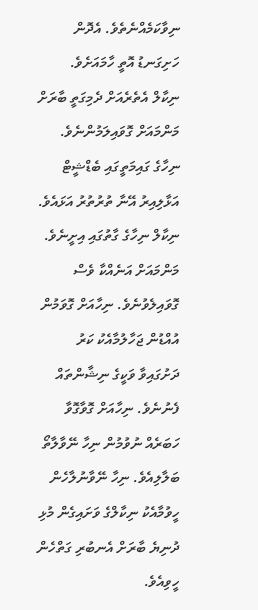ނިވާކަމެއްނެތެވެ. އެދޮން ހަށިގަނޑު އޮތީ ހާމައަށެވެ.
ނިކާލް އެތެރެއަށް ދެމިގަތީ ބާރަށް މަންމައަށް ގޮވައިލަމުންނެވެ. ނިހާގެ ގައިމަތީގައި ބެޑްޝީޓް އަޅާލިއިރު އޭނާ ތުރުތުރު އަޅައެވެ. ނިކާލް ނިހާގެ ގާތުގައި އިށީނެވެ. މަންމައަށް އަނެއްކާ ވެސް ގޮވައިލެވުނެވެ. ނިހާއަށް ގޮވަމުން އުއްޑުން ޖަހާލުމާއެކު ކަރު ދަށުގައިވާ ވަކީގެ ނިޝާންތައް ފެނުނެވެ. ނިހާއަށް ގޮވާގޮވާ ހަބަރެއް ނުވުމުން ނިހާ ނޭވާލާތޯ ބަލާލިއެވެ. ނިހާ ނޭވާނުލާހެން ހީވުމާއެކު ނިކާލްގެ ވަށައިގެން މުޅި ދުނިޔެ ބާރަށް އެނބުރި ގަތްހެން ހީވިއެވެ.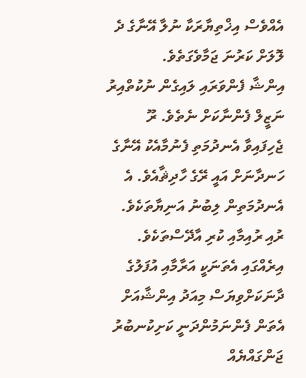އެއްވެސް އިޚްތިޔާރަކާ ނުލާ އޭނާގެ ދެ ލޮލަށް ކަރުނަ ޖަމާވެގަތެވެ.
އިންޝާ ފެންވަރައި ލައިގެން ނުކުތްއިރު ނަޒީލް ފެންނާކަށް ނެތެވެ. ރޫ ޖެހިފައިވާ އެނދުމަތި ފެނުމާއެކު އޭނާގެ ހަނދާނަށް އައީ ރޭގެ ހާދިޘާއެވެ. އެ އެނދުމަތިން ލިބުނު އަނިޔާތަކެވެ. ރުއި ރުއިމާއި ކުރި އާދޭސްތަކެވެ. އިރެއްގައި އެތަނަކީ އަރާމާއި އުފަލުގެ ދާނަކަށްވިޔަސް މިއަދު އިންޝާއަށް އެތަން ފެންނަމުންދަނީ ކަށިކުނބުރު ޖަންގައްޔެއް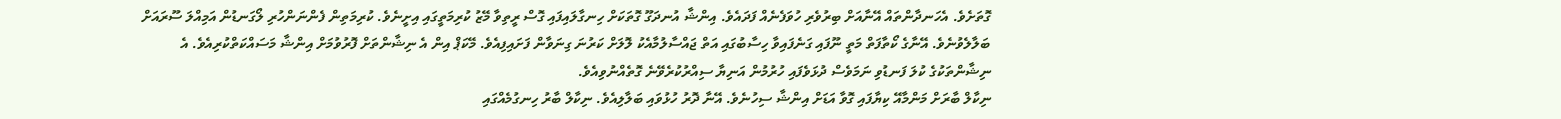ގޮތަށެވެ. އެހަނދާންތައް އޭނާއަށް ބިރުވެރި ހުވަފެނެއް ފަދައެވެ. އިންޝާ އުނދަގޫ ގޮތަކަށް ހިނގާލައިފައި ގޮސް ރީތިވާ މޭޒު ކުރިމަތީގައި އިށީނެވެ. ކުރިމަތިން ފެންނަންހުރި ލޯގަނޑުން އަމިއްލަ ސޫރައަށް ބަލާލެވުނެވެ. އޭނާގެ ކޯތާފަތް މަތީ ނޫފައި ގަނެފައިވާ ހިސާބުގައި އަތް ޖައްސާލުމާއެކު ލޮލަށް ކަރުނަ ގިނަވާން ފަށައިފިއެވެ. މޭކަޕް އިން އެ ނިޝާންތަށް ފޮރުވުމަށް އިންޝާ މަސައްކަތްކުރިއެވެ. އެ ނިޝާންތަކުގެ ކުލަ ފަނޑުވި ނަމަވެސް ދުޅަވެފައި ހުރުމުން އަނިޔާ ސިއްރުކުރެވޭނެ ގޮތެއްނުވިއެވެ.
ނިކާލް ބާރަށް މަންމާއޭ ކިޔާފައި ގޮވާ އަޑަށް އިންޝާ ސިހުނެވެ. އޭނާ ދޮރު ހުޅުވައި ބަލާލިއެވެ. ނިކާލް ބާރު ހިނގުމެއްގައި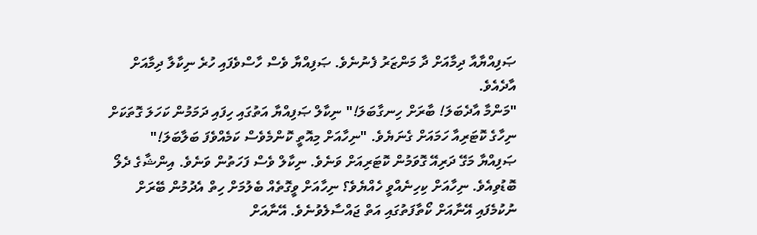ޞަފިއްޔާއާ ދިމާއަށް ދާ މަންޒަރު ފެނުނެވެ. ޞަފިއްޔާ ވެސް ހާސްވެފައި ހުރެ ނިކާލާ ދިމާއަށް އާދެއެވެ.
"މަންމާ އާދެބަލަ! ބާރަށް ހިނގާބަލަ!" ނިކާލް ޞަފިއްޔާ އަތުގައި ހިފައި ދަމަމުން ކަހަލަ ގޮތަކަށް ނިހާގެ ކޮޓަރިއާ ހަމައަށް ގެނަޔެވެ. "ނިހާއަށް މިއޮތީ ކޮންމެވެސް ކަމެއްވެފަ ބަލާބަލަ!"
ޞަފިއްޔާ މަގޭ ދަރިއޭ ގޮވަމުން ކޮޓަރިއަށް ވަނެވެ. ނިކާލް ވެސް ފަހަތުން ވަނެވެ. އިންޝާގެ ދެލޯ ބޮޑުވިއެވެ. ނިހާއަށް ކިހިނެއްވީ ހެއްޔެވެ؟ ނިހާއަށް ވީގޮތެއް ބެލުމަށް ހިތް އެދުމުން ބޭރަށް ނުކުމެފައި އޭނާއަށް ކޯތާފަތުގައި އަތް ޖައްސާލެވުނެވެ. އޭނާއަށް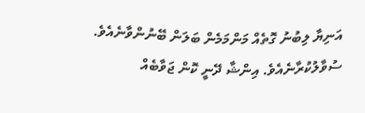އަނިޔާ ލިބުނު ގޮތެއް މަންމަމެން ބަލަން ބޭނުންވާނެއެވެ. ސުވާލުކުރާނެއެވެ. އިންޝާ ދޭނީ ކޮން ޖަވާބެއް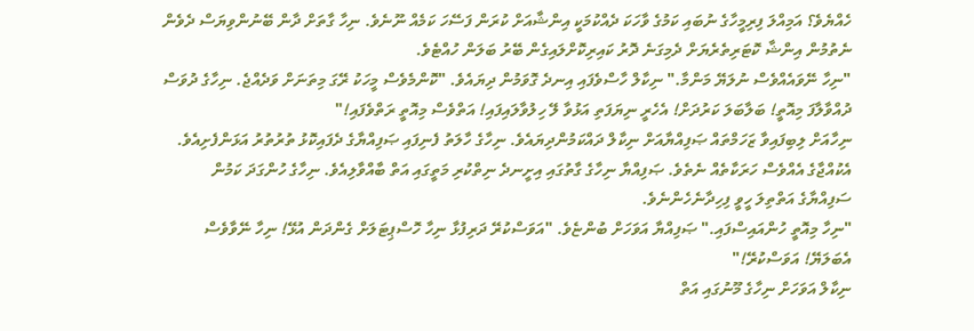ހެއްޔެވެ؟ އަމިއްލަ ފިރިމީހާގެ ނުބައި ކަމުގެ ވާހަކަ ދެއްކުމަކީ އިންޝާއަށް ކުރަން ފަސޭހަ ކަމެއް ނޫނެވެ. ނިހާ ގާތަށް ދާން ބޭނުންވިޔަސް ދެވެން ނެތުމުން އިންޝާ ކޮޓަރިތެރެޔަށް ދެމިގަނެ ދޮރު ކައިރިކޮށްލައިގެން ބޭރު ބަލަން ހުއްޓެވެ.
"ނިހާ ނޭވައެއްވެސް ނުލަޔޭ މަންމާ." ނިކާލް ހާސްވެފައި އިނދެ ގޮވަމުން ދިޔައެވެ. "ކޮންމެވެސް މީހަކު ރޭގަ މިތަނަށް ވަދެއްޖެ. ނިހާގެ ދުވަސް ދުއްވާލާފަ މިއޮތީ! ބަލާބަލަ ކަރުދަށް! އެހެރީ ނިޔަފަތި އަޅުވާ ލޭ ހިލުވާލައިފައި! އަތްވެސް މިއޮތީ ރަތްވެފައި!"
ނިހާއަށް ލިބިފައިވާ ޒަހަމްތައް ޞަފިއްޔާއަށް ނިކާލް ދައްކަމުންދިޔައެވެ. ނިހާގެ ހާލަތު ފެނިފައި ޞަފިއްޔާގެ ދެފައިކޮޅު ތުރުތުރު އަޅަންފެށިއެވެ. އެކުއްޖާގެ އެއްވެސް ހަރަކާތެއް ނެތެވެ. ޞަފިއްޔާ ނިހާގެ ގާތުގައި އިށީނދެ ނިތްކުރި މަތީގައި އަތް ބާއްވާލިއެވެ. ނިހާގެ ހުންގަދަ ކަމުން ސަފިއްޔާގެ އަތްތިލަ ހީވީ ފިހިދާނެހެންނެވެ.
"ނިހާ މިއޮތީ ހުންއައިސްފައި." ޞަފިއްޔާ އަވަހަށް ބުންޏެވެ. "އަވަސްކުރޭ ދަރިފުޅާ ނިހާ ހޮސްޕިޓަލަށް ގެންދަން އުޅޭ! ނިހާ ނޭވާވެސް އެބަލަޔޭ! އަވަސްކުރޭ!"
ނިކާލް އަވަހަށް ނިހާގެ މޫނުގައި އަތް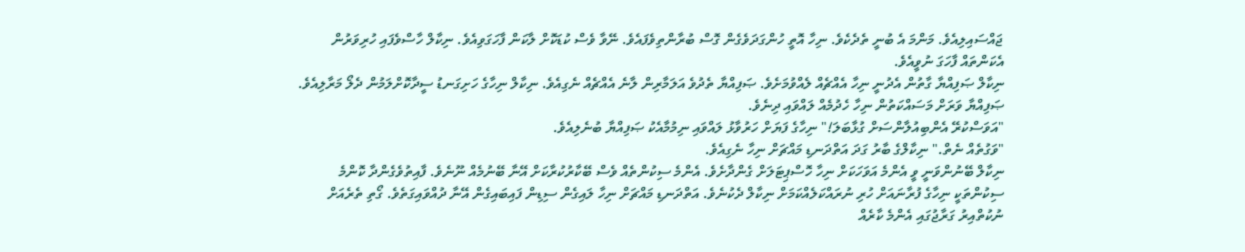ޖައްސައިލިއެވެ. މަންމަ އެ ބުނީ ތެދެކެވެ. ނިހާ އޮތީ ހުންގަދަވެގެން ގޮސް ބުރާންތިވެފައެވެ. ނޭވާ ވެސް ކުޑަކޮށް ލާކަން ފާހަގަވިއެވެ. ނިކާލް ހާސްވެފައި ހުރިވަރުން އެކަންތައް ފާހަގަ ނުވީއެވެ.
ނިކާލް ޞަފިއްޔާ ގާތުން އެދުނީ ނިހާ އެއްޗެއް ލެއްވުމަށެވެ. ޞަފިއްޔާ ތެދުވެ އަލަމާރިން ލާނެ އެއްޗެއް ނެގިއެވެ. ނިކާލް ނިހާގެ ހަށިގަނޑު ސީދާކޮށްލަމުން ދެލޯ މަރާލިއެވެ. ޞަފިއްޔާ ވަރަށް މަސައްކަތުން ނިހާ ހެދުމެއް ލައްވައި ދިނެވެ.
"އަވަސްކުރޭ އެންބިއުލާންސަށް ގުޅާބަލަ!" ނިހާގެ ފަޔަށް ހަރުވާޅު ލައްވައި ނިމުމާއެކު ޞަފިއްޔާ ބުނެލިއެވެ.
"ވަގުތެއް ނެތް." ނިކާލްގެ ބާރު ގަދަ އަތްދަނޑި މައްޗަށް ނިހާ ނެގިއެވެ.
ނިކާލް ބޭނުންވަނީ ވީ އެންމެ އަވަހަކަށް ނިހާ ހޮސްޕިޓަލަށް ގެންދާށެވެ. އެންމެ ސިކުންތެއް ވެސް ބޭކާރުކުރާކަށް އޭނާ ބޭނުމެއް ނޫނެވެ. ފާއިތުވެގެންދާ ކޮންމެ ސިކުންތަކީ ނިހާގެ ފުރާނައަށް ހުރި ނުރައްކަލެއްކަމަށް ނިކާލް ދެކުނެވެ. އަތްދަނޑި މައްޗަށް ނިހާ ލައިގެން ސިޑިން ފައިބައިގެން އޭނާ ދުއްވައިގަތެވެ. ގޯތި ތެރެއަށް ނުކުތްއިރު ގަރާޖުގައި އެންމެ ކާރެއް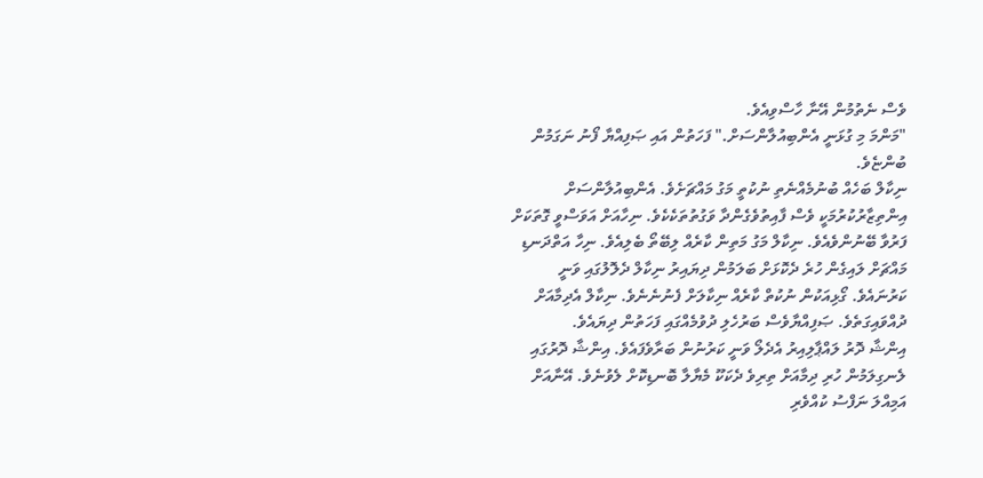ވެސް ނެތުމުން އޭނާ ހާސްވިއެވެ.
"މަންމަ މި ގުޅަނީ އެންބިއުލާންސަށް." ފަހަތުން އައި ޞަފިއްޔާ ފޯނު ނަގަމުން ބުންޏެވެ.
ނިކާލް ބަހެއް ބުނުމެއްނެތި ނުކުތީ މަގު މައްޗަށެވެ. އެންބިއުލާންސަށް އިންތިޒާރުކުރުމަކީ ވެސް ފާއިތުވެގެންދާ ވަގުތުތަކެކެވެ. ނިހާއަށް އަވަސްވީ ގޮތަކަށް ފަރުވާ ބޭނުންވެއެވެ. ނިކާލް މަގު މަތިން ކާރެއް ލިބޭތޯ ބެލިއެވެ. ނިހާ އަތްދަނޑި މައްޗަށް ލައިގެން ހުރެ ދެކޮޅަށް ބަލަމުން ދިޔައިރު ނިކާލް ދެލޮލުގައި ވަނީ ކަރުނައެވެ. ގޯޅިއަކުން ނުކުތް ކާރެއް ނިކާލަށް ފެނުނެނެވެ. ނިކާލް އެދިމާއަށް ދުއްވައިގަތެވެ. ޞަފިއްޔާވެސް ބަރުހެލި ދުވުމެއްގައި ފަހަތުން ދިޔައެވެ.
އިންޝާ ދޮރު ލައްޕާލިއިރު އެދެލޯ ވަނީ ކަރުނުން ބަރާވެފައެވެ. އިންޝާ ދޮރުގައި ލެނގިލަމުން ހުރި ދިމާއަށް ތިރިވެ ދެކަކޫ މެޔާލާ ބޮނޑިކޮށް ލެވުނެވެ. އޭނާއަށް އަމިއްލަ ނަފްސު ކުއްވެރި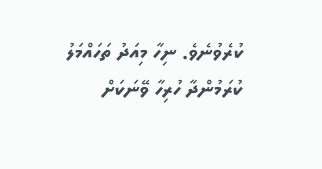ކުރެވުނެވެ. ނިހާ މިއަދު ތަހައްމަލު ކުރަމުންދާ ހުރިހާ ވޭނަކަށް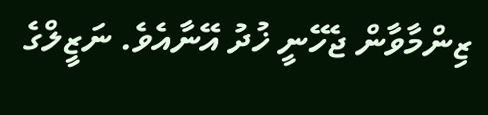ޒިންމާވާން ޖެހޭނީ ޚުދު އޭނާއެވެ. ނަޒީލްގެ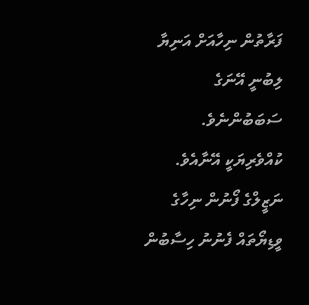ފަރާތުން ނިހާއަށް އަނިޔާ ލިބުނީ އޭނަގެ ސަބަބުންނެވެ. ކުއްވެރިޔަކީ އޭނާއެވެ. ނަޒީލްގެ ފޯނުން ނިހާގެ ވީޑިޔޯތައް ފެނުނު ހިސާބުން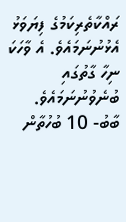ރައްކާތެރިކަމުގެ ފިޔަވަޅު އެޅުނުނަމައެވެ. އެ ވާހަކަ ނިހާ ގާތުގައި ބުނެވުނުނަމައެވެ.
ބާބު- 10 ބުހުތާން